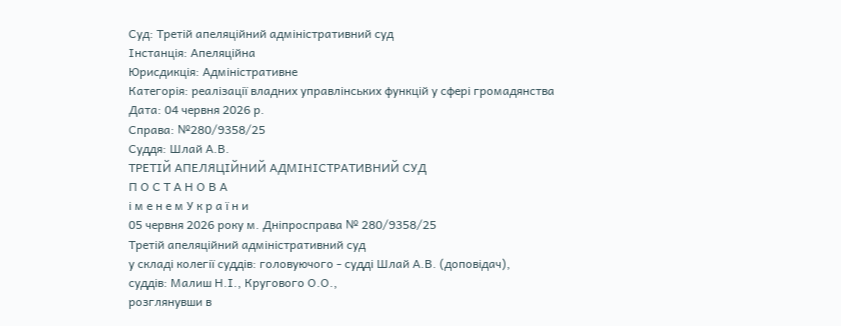Суд: Третій апеляційний адміністративний суд
Інстанція: Апеляційна
Юрисдикція: Адміністративне
Категорія: реалізації владних управлінських функцій у сфері громадянства
Дата: 04 червня 2026 р.
Справа: №280/9358/25
Суддя: Шлай А.В.
ТРЕТІЙ АПЕЛЯЦІЙНИЙ АДМІНІСТРАТИВНИЙ СУД
П О С Т А Н О В А
і м е н е м У к р а ї н и
05 червня 2026 року м. Дніпросправа № 280/9358/25
Третій апеляційний адміністративний суд
у складі колегії суддів: головуючого - судді Шлай А.В. (доповідач),
суддів: Малиш Н.І., Кругового О.О.,
розглянувши в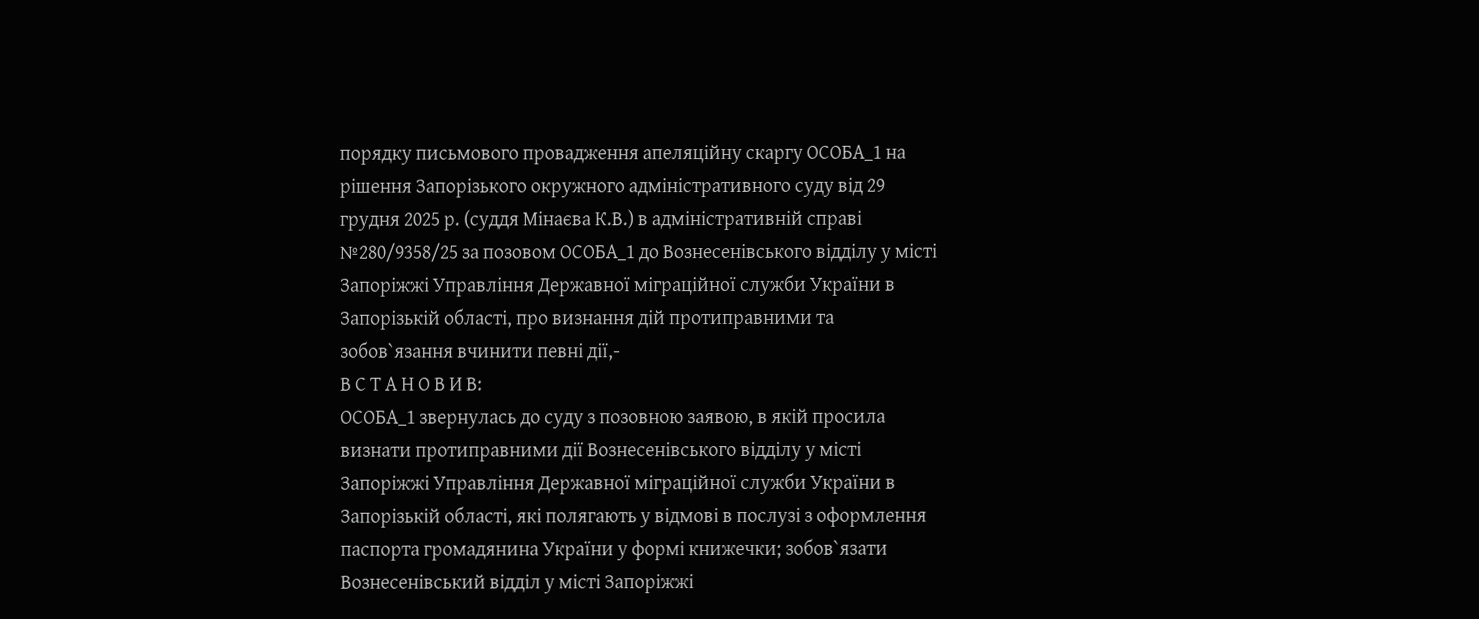порядку письмового провадження апеляційну скаргу ОСОБА_1 на рішення Запорізького окружного адміністративного суду від 29 грудня 2025 р. (суддя Мінаєва К.В.) в адміністративній справі №280/9358/25 за позовом ОСОБА_1 до Вознесенівського відділу у місті Запоріжжі Управління Державної міграційної служби України в Запорізькій області, про визнання дій протиправними та зобов`язання вчинити певні дії,-
В С Т А Н О В И В:
ОСОБА_1 звернулась до суду з позовною заявою, в якій просила визнати протиправними дії Вознесенівського відділу у місті Запоріжжі Управління Державної міграційної служби України в Запорізькій області, які полягають у відмові в послузі з оформлення паспорта громадянина України у формі книжечки; зобов`язати Вознесенівський відділ у місті Запоріжжі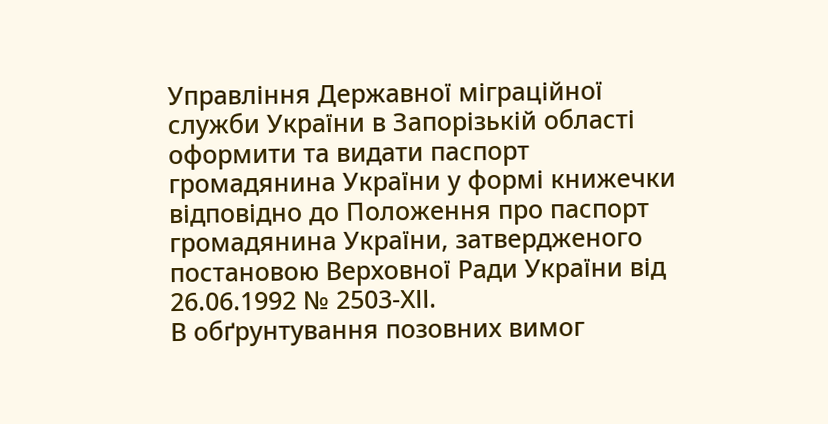Управління Державної міграційної служби України в Запорізькій області оформити та видати паспорт громадянина України у формі книжечки відповідно до Положення про паспорт громадянина України, затвердженого постановою Верховної Ради України від 26.06.1992 № 2503-ХІІ.
В обґрунтування позовних вимог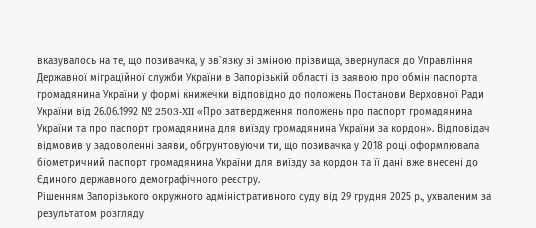вказувалось на те, що позивачка, у зв`язку зі зміною прізвища, звернулася до Управління Державної міграційної служби України в Запорізькій області із заявою про обмін паспорта громадянина України у формі книжечки відповідно до положень Постанови Верховної Ради України від 26.06.1992 № 2503-XII «Про затвердження положень про паспорт громадянина України та про паспорт громадянина для виїзду громадянина України за кордон». Відповідач відмовив у задоволенні заяви, обгрунтовуючи ти, що позивачка у 2018 році оформлювала біометричний паспорт громадянина України для виїзду за кордон та її дані вже внесені до Єдиного державного демографічного реєстру.
Рішенням Запорізького окружного адміністративного суду від 29 грудня 2025 р., ухваленим за результатом розгляду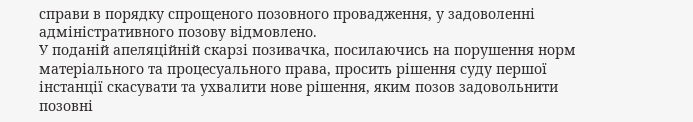справи в порядку спрощеного позовного провадження, у задоволенні адміністративного позову відмовлено.
У поданій апеляційній скарзі позивачка, посилаючись на порушення норм матеріального та процесуального права, просить рішення суду першої інстанції скасувати та ухвалити нове рішення, яким позов задовольнити позовні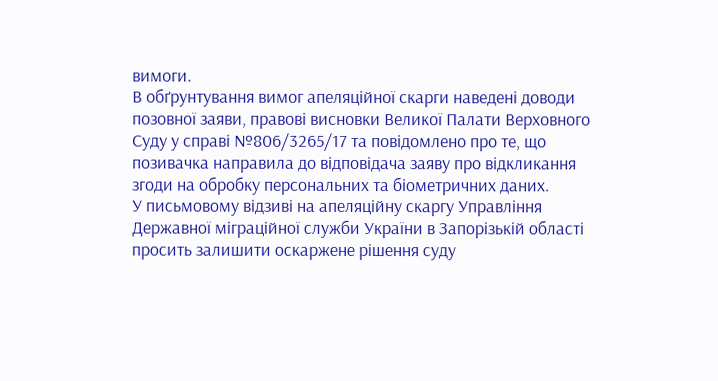вимоги.
В обґрунтування вимог апеляційної скарги наведені доводи позовної заяви, правові висновки Великої Палати Верховного Суду у справі №806/3265/17 та повідомлено про те, що позивачка направила до відповідача заяву про відкликання згоди на обробку персональних та біометричних даних.
У письмовому відзиві на апеляційну скаргу Управління Державної міграційної служби України в Запорізькій області просить залишити оскаржене рішення суду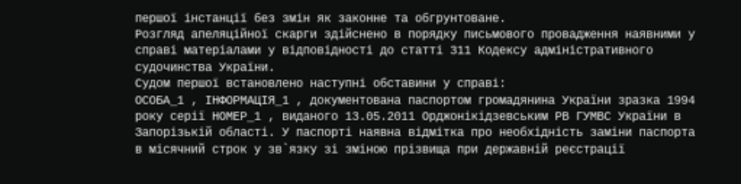першої інстанції без змін як законне та обгрунтоване.
Розгляд апеляційної скарги здійснено в порядку письмового провадження наявними у справі матеріалами у відповідності до статті 311 Кодексу адміністративного судочинства України.
Судом першої встановлено наступні обставини у справі:
ОСОБА_1 , ІНФОРМАЦІЯ_1 , документована паспортом громадянина України зразка 1994 року серії НОМЕР_1 , виданого 13.05.2011 Орджонікідзевським РВ ГУМВС України в Запорізькій області. У паспорті наявна відмітка про необхідність заміни паспорта в місячний строк у зв`язку зі зміною прізвища при державній реєстрації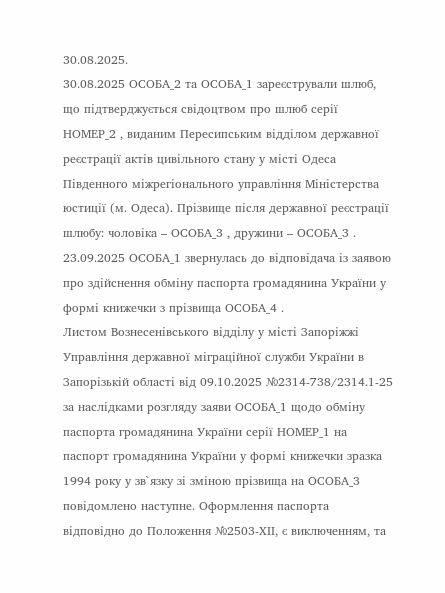30.08.2025.
30.08.2025 ОСОБА_2 та ОСОБА_1 зареєстрували шлюб, що підтверджується свідоцтвом про шлюб серії НОМЕР_2 , виданим Пересипським відділом державної реєстрації актів цивільного стану у місті Одеса Південного міжрегіонального управління Міністерства юстиції (м. Одеса). Прізвище після державної реєстрації шлюбу: чоловіка – ОСОБА_3 , дружини – ОСОБА_3 .
23.09.2025 ОСОБА_1 звернулась до відповідача із заявою про здійснення обміну паспорта громадянина України у формі книжечки з прізвища ОСОБА_4 .
Листом Вознесенівського відділу у місті Запоріжжі Управління державної міграційної служби України в Запорізькій області від 09.10.2025 №2314-738/2314.1-25 за наслідками розгляду заяви ОСОБА_1 щодо обміну паспорта громадянина України серії НОМЕР_1 на паспорт громадянина України у формі книжечки зразка 1994 року у зв`язку зі зміною прізвища на ОСОБА_3 повідомлено наступне. Оформлення паспорта відповідно до Положення №2503-ХІІ, є виключенням, та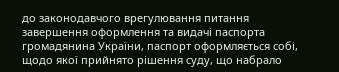до законодавчого врегулювання питання завершення оформлення та видачі паспорта громадянина України, паспорт оформляється собі, щодо якої прийнято рішення суду, що набрало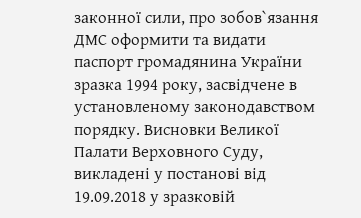законної сили, про зобов`язання ДМС оформити та видати паспорт громадянина України зразка 1994 року, засвідчене в установленому законодавством порядку. Висновки Великої Палати Верховного Суду, викладені у постанові від 19.09.2018 у зразковій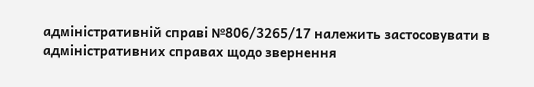адміністративній справі №806/3265/17 належить застосовувати в адміністративних справах щодо звернення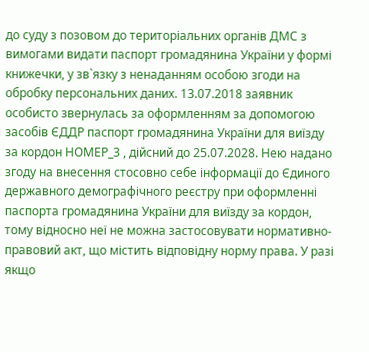до суду з позовом до територіальних органів ДМС з вимогами видати паспорт громадянина України у формі книжечки, у зв`язку з ненаданням особою згоди на обробку персональних даних. 13.07.2018 заявник особисто звернулась за оформленням за допомогою засобів ЄДДР паспорт громадянина України для виїзду за кордон НОМЕР_3 , дійсний до 25.07.2028. Нею надано згоду на внесення стосовно себе інформації до Єдиного державного демографічного реєстру при оформленні паспорта громадянина України для виїзду за кордон, тому відносно неї не можна застосовувати нормативно-правовий акт, що містить відповідну норму права. У разі якщо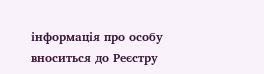інформація про особу вноситься до Реєстру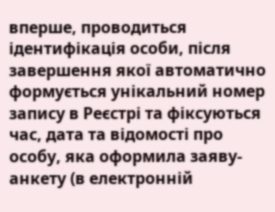вперше, проводиться ідентифікація особи, після завершення якої автоматично формується унікальний номер запису в Реєстрі та фіксуються час, дата та відомості про особу, яка оформила заяву-анкету (в електронній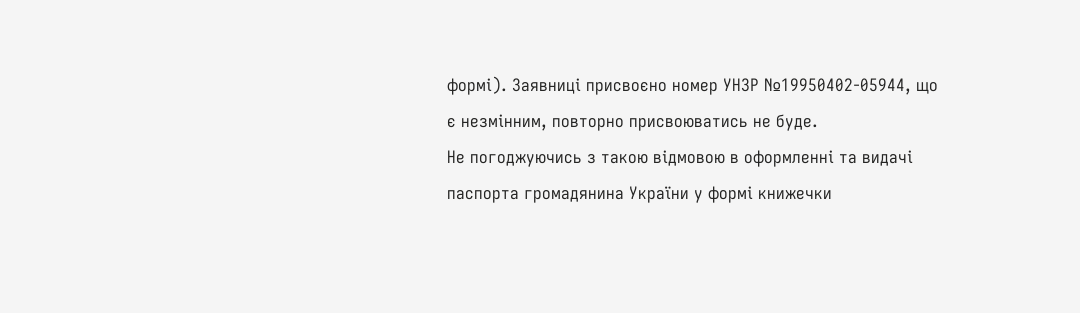формі). Заявниці присвоєно номер УНЗР №19950402-05944, що є незмінним, повторно присвоюватись не буде.
Не погоджуючись з такою відмовою в оформленні та видачі паспорта громадянина України у формі книжечки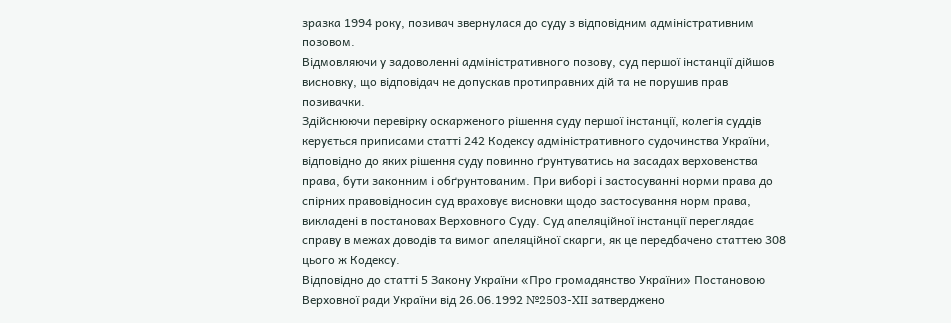зразка 1994 року, позивач звернулася до суду з відповідним адміністративним позовом.
Відмовляючи у задоволенні адміністративного позову, суд першої інстанції дійшов висновку, що відповідач не допускав протиправних дій та не порушив прав позивачки.
Здійснюючи перевірку оскарженого рішення суду першої інстанції, колегія суддів керується приписами статті 242 Кодексу адміністративного судочинства України, відповідно до яких рішення суду повинно ґрунтуватись на засадах верховенства права, бути законним і обґрунтованим. При виборі і застосуванні норми права до спірних правовідносин суд враховує висновки щодо застосування норм права, викладені в постановах Верховного Суду. Суд апеляційної інстанції переглядає справу в межах доводів та вимог апеляційної скарги, як це передбачено статтею 308 цього ж Кодексу.
Відповідно до статті 5 Закону України «Про громадянство України» Постановою Верховної ради України від 26.06.1992 №2503-XII затверджено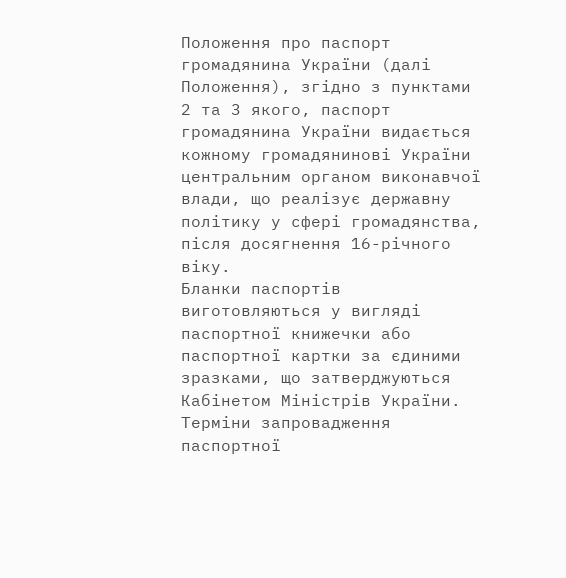Положення про паспорт громадянина України (далі Положення), згідно з пунктами 2 та 3 якого, паспорт громадянина України видається кожному громадянинові України центральним органом виконавчої влади, що реалізує державну політику у сфері громадянства, після досягнення 16-річного віку.
Бланки паспортів виготовляються у вигляді паспортної книжечки або паспортної картки за єдиними зразками, що затверджуються Кабінетом Міністрів України. Терміни запровадження паспортної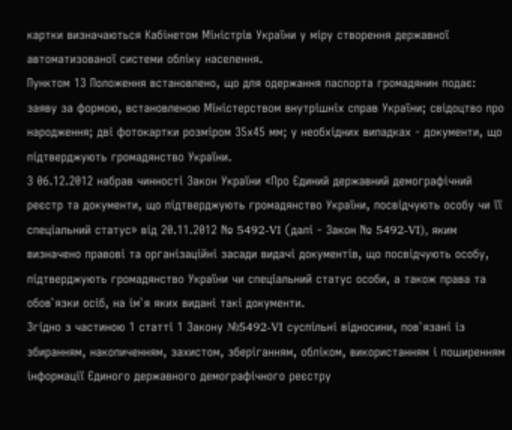картки визначаються Кабінетом Міністрів України у міру створення державної автоматизованої системи обліку населення.
Пунктом 13 Положення встановлено, що для одержання паспорта громадянин подає: заяву за формою, встановленою Міністерством внутрішніх справ України; свідоцтво про народження; дві фотокартки розміром 35х45 мм; у необхідних випадках - документи, що підтверджують громадянство України.
З 06.12.2012 набрав чинності Закон України «Про Єдиний державний демографічний реєстр та документи, що підтверджують громадянство України, посвідчують особу чи її спеціальний статус» від 20.11.2012 № 5492-VI (далі - Закон № 5492-VI), яким визначено правові та організаційні засади видачі документів, що посвідчують особу, підтверджують громадянство України чи спеціальний статус особи, а також права та обов`язки осіб, на ім`я яких видані такі документи.
Згідно з частиною 1 статті 1 Закону №5492-VI суспільні відносини, пов`язані із збиранням, накопиченням, захистом, зберіганням, обліком, використанням і поширенням інформації Єдиного державного демографічного реєстру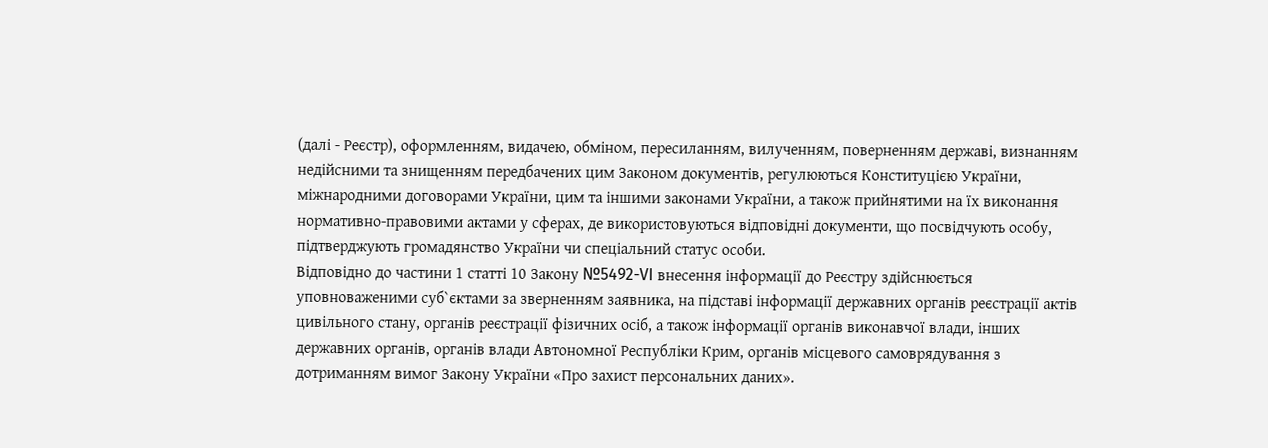(далі - Реєстр), оформленням, видачею, обміном, пересиланням, вилученням, поверненням державі, визнанням недійсними та знищенням передбачених цим Законом документів, регулюються Конституцією України, міжнародними договорами України, цим та іншими законами України, а також прийнятими на їх виконання нормативно-правовими актами у сферах, де використовуються відповідні документи, що посвідчують особу, підтверджують громадянство України чи спеціальний статус особи.
Відповідно до частини 1 статті 10 Закону №5492-VI внесення інформації до Реєстру здійснюється уповноваженими суб`єктами за зверненням заявника, на підставі інформації державних органів реєстрації актів цивільного стану, органів реєстрації фізичних осіб, а також інформації органів виконавчої влади, інших державних органів, органів влади Автономної Республіки Крим, органів місцевого самоврядування з дотриманням вимог Закону України «Про захист персональних даних».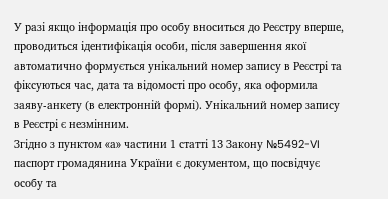У разі якщо інформація про особу вноситься до Реєстру вперше, проводиться ідентифікація особи, після завершення якої автоматично формується унікальний номер запису в Реєстрі та фіксуються час, дата та відомості про особу, яка оформила заяву-анкету (в електронній формі). Унікальний номер запису в Реєстрі є незмінним.
Згідно з пунктом «а» частини 1 статті 13 Закону №5492-VI паспорт громадянина України є документом, що посвідчує особу та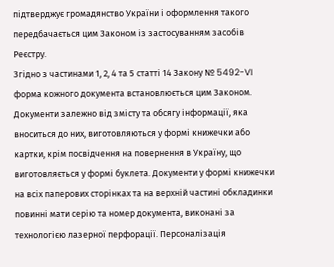підтверджує громадянство України і оформлення такого передбачається цим Законом із застосуванням засобів Реєстру.
Згідно з частинами 1, 2, 4 та 5 статті 14 Закону № 5492-VI форма кожного документа встановлюється цим Законом. Документи залежно від змісту та обсягу інформації, яка вноситься до них, виготовляються у формі книжечки або картки, крім посвідчення на повернення в Україну, що виготовляється у формі буклета. Документи у формі книжечки на всіх паперових сторінках та на верхній частині обкладинки повинні мати серію та номер документа, виконані за технологією лазерної перфорації. Персоналізація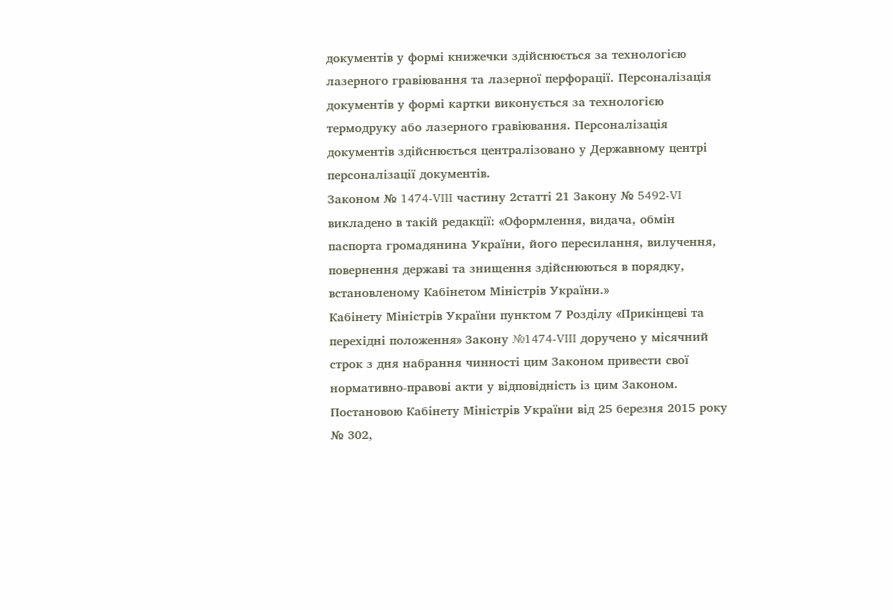документів у формі книжечки здійснюється за технологією лазерного гравіювання та лазерної перфорації. Персоналізація документів у формі картки виконується за технологією термодруку або лазерного гравіювання. Персоналізація документів здійснюється централізовано у Державному центрі персоналізації документів.
Законом № 1474-VIII частину 2статті 21 Закону № 5492-VI викладено в такій редакції: «Оформлення, видача, обмін паспорта громадянина України, його пересилання, вилучення, повернення державі та знищення здійснюються в порядку, встановленому Кабінетом Міністрів України.»
Кабінету Міністрів України пунктом 7 Розділу «Прикінцеві та перехідні положення» Закону №1474-VIII доручено у місячний строк з дня набрання чинності цим Законом привести свої нормативно-правові акти у відповідність із цим Законом.
Постановою Кабінету Міністрів України від 25 березня 2015 року № 302,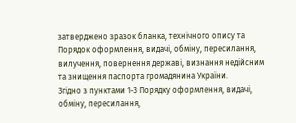затверджено зразок бланка, технічного опису та Порядок оформлення, видачі, обміну, пересилання, вилучення, повернення державі, визнання недійсним та знищення паспорта громадянина України.
Згідно з пунктами 1-3 Порядку оформлення, видачі, обміну, пересилання,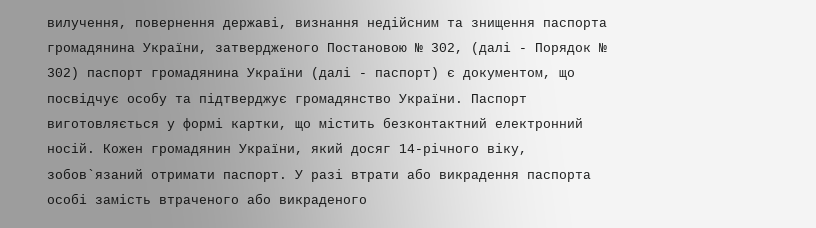вилучення, повернення державі, визнання недійсним та знищення паспорта громадянина України, затвердженого Постановою № 302, (далі - Порядок № 302) паспорт громадянина України (далі - паспорт) є документом, що посвідчує особу та підтверджує громадянство України. Паспорт виготовляється у формі картки, що містить безконтактний електронний носій. Кожен громадянин України, який досяг 14-річного віку, зобов`язаний отримати паспорт. У разі втрати або викрадення паспорта особі замість втраченого або викраденого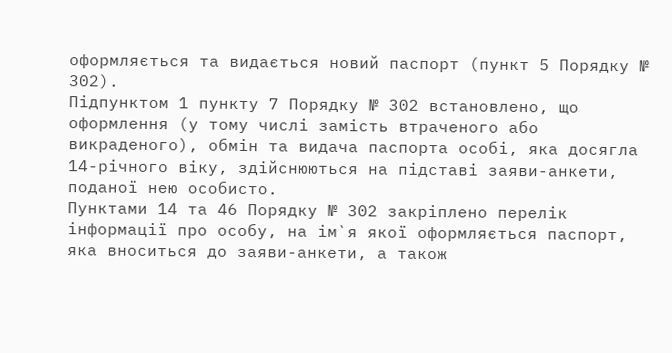оформляється та видається новий паспорт (пункт 5 Порядку № 302).
Підпунктом 1 пункту 7 Порядку № 302 встановлено, що оформлення (у тому числі замість втраченого або викраденого), обмін та видача паспорта особі, яка досягла 14-річного віку, здійснюються на підставі заяви-анкети, поданої нею особисто.
Пунктами 14 та 46 Порядку № 302 закріплено перелік інформації про особу, на ім`я якої оформляється паспорт, яка вноситься до заяви-анкети, а також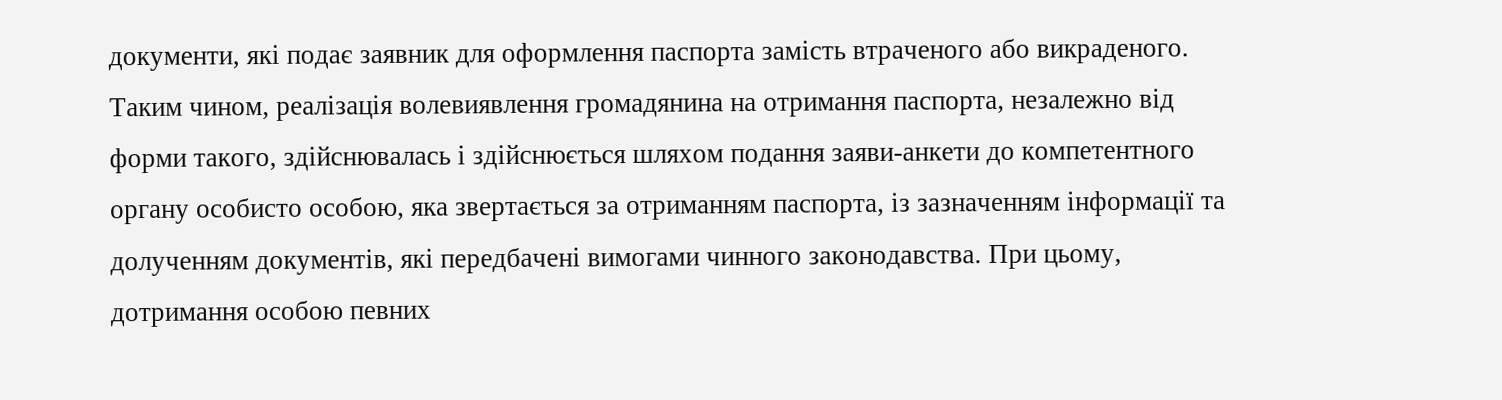документи, які подає заявник для оформлення паспорта замість втраченого або викраденого.
Таким чином, реалізація волевиявлення громадянина на отримання паспорта, незалежно від форми такого, здійснювалась і здійснюється шляхом подання заяви-анкети до компетентного органу особисто особою, яка звертається за отриманням паспорта, із зазначенням інформації та долученням документів, які передбачені вимогами чинного законодавства. При цьому, дотримання особою певних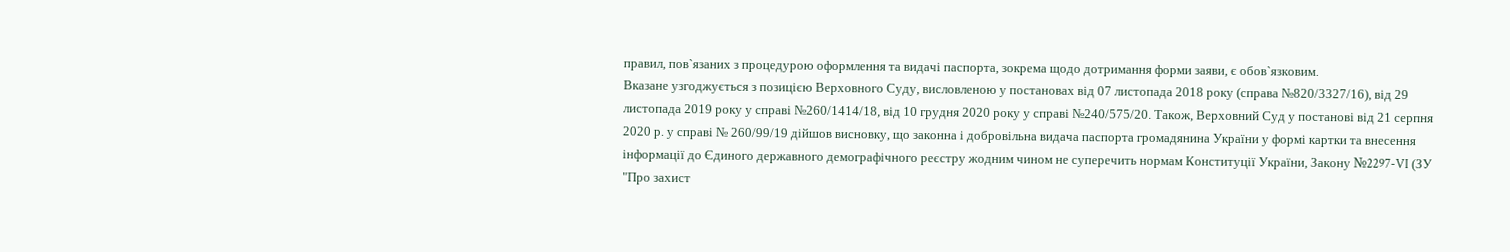правил, пов`язаних з процедурою оформлення та видачі паспорта, зокрема щодо дотримання форми заяви, є обов`язковим.
Вказане узгоджується з позицією Верховного Суду, висловленою у постановах від 07 листопада 2018 року (справа №820/3327/16), від 29 листопада 2019 року у справі №260/1414/18, від 10 грудня 2020 року у справі №240/575/20. Також, Верховний Суд у постанові від 21 серпня 2020 р. у справі № 260/99/19 дійшов висновку, що законна і добровільна видача паспорта громадянина України у формі картки та внесення інформації до Єдиного державного демографічного реєстру жодним чином не суперечить нормам Конституції України, Закону №2297-VI (ЗУ "Про захист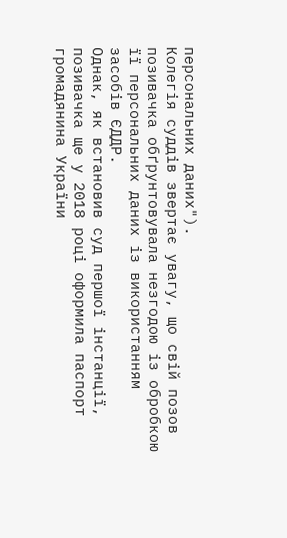персональних даних").
Колегія суддів звертає увагу, що свій позов позивачка обґрунтовувала незгодою із обробкою її персональних даних із використанням засобів ЄДДР.
Однак, як встановив суд першої інстанції, позивачка ще у 2018 році оформила паспорт громадянина України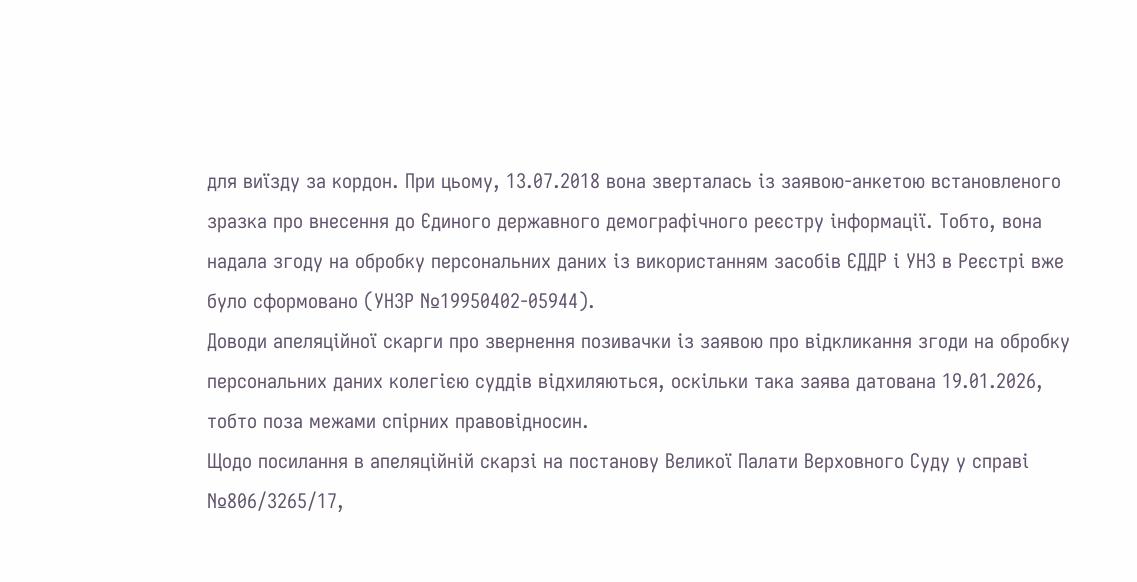для виїзду за кордон. При цьому, 13.07.2018 вона зверталась із заявою-анкетою встановленого зразка про внесення до Єдиного державного демографічного реєстру інформації. Тобто, вона надала згоду на обробку персональних даних із використанням засобів ЄДДР і УНЗ в Реєстрі вже було сформовано (УНЗР №19950402-05944).
Доводи апеляційної скарги про звернення позивачки із заявою про відкликання згоди на обробку персональних даних колегією суддів відхиляються, оскільки така заява датована 19.01.2026, тобто поза межами спірних правовідносин.
Щодо посилання в апеляційній скарзі на постанову Великої Палати Верховного Суду у справі №806/3265/17,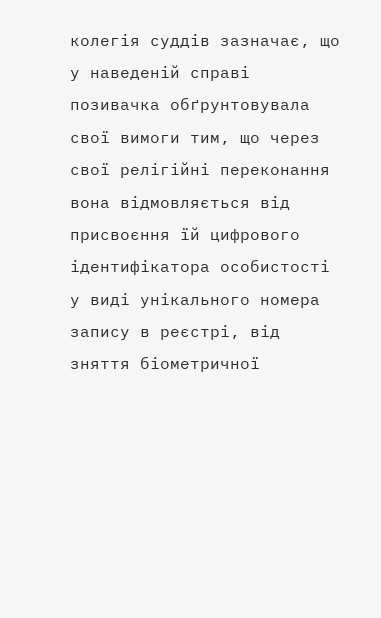колегія суддів зазначає, що у наведеній справі позивачка обґрунтовувала свої вимоги тим, що через свої релігійні переконання вона відмовляється від присвоєння їй цифрового ідентифікатора особистості у виді унікального номера запису в реєстрі, від зняття біометричної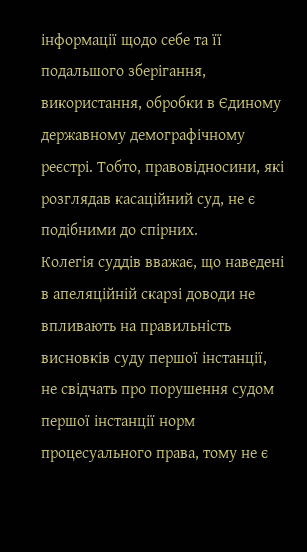інформації щодо себе та її подальшого зберігання, використання, обробки в Єдиному державному демографічному реєстрі. Тобто, правовідносини, які розглядав касаційний суд, не є подібними до спірних.
Колегія суддів вважає, що наведені в апеляційній скарзі доводи не впливають на правильність висновків суду першої інстанції, не свідчать про порушення судом першої інстанції норм процесуального права, тому не є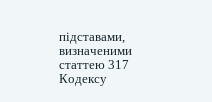підставами, визначеними статтею 317 Кодексу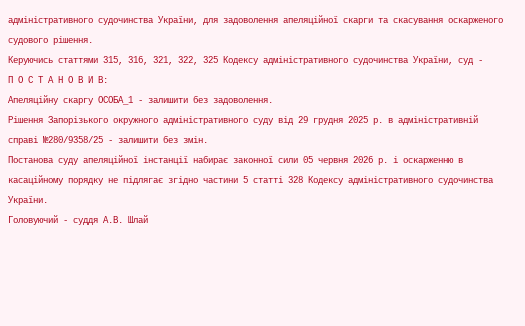адміністративного судочинства України, для задоволення апеляційної скарги та скасування оскарженого судового рішення.
Керуючись статтями 315, 316, 321, 322, 325 Кодексу адміністративного судочинства України, суд -
П О С Т А Н О В И В:
Апеляційну скаргу ОСОБА_1 - залишити без задоволення.
Рішення Запорізького окружного адміністративного суду від 29 грудня 2025 р. в адміністративній справі №280/9358/25 - залишити без змін.
Постанова суду апеляційної інстанції набирає законної сили 05 червня 2026 р. і оскарженню в касаційному порядку не підлягає згідно частини 5 статті 328 Кодексу адміністративного судочинства України.
Головуючий - суддя А.В. Шлай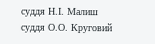суддя Н.І. Малиш
суддя О.О. Круговий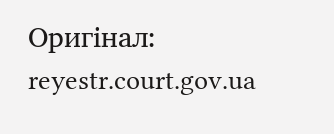Оригінал: reyestr.court.gov.ua